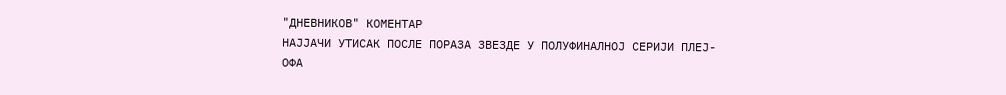"ДНЕВНИКОВ" КОМЕНТАР
НАЈЈАЧИ УТИСАК ПОСЛЕ ПОРАЗА ЗВЕЗДЕ У ПОЛУФИНАЛНОЈ СЕРИЈИ ПЛЕЈ-ОФА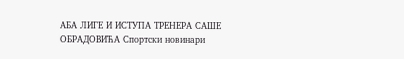АБА ЛИГЕ И ИСТУПА ТРЕНЕРА САШЕ ОБРАДОВИЋА Спортски новинари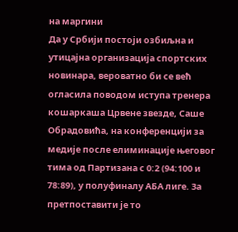на маргини
Да у Србији постоји озбиљна и утицајна организација спортских новинара, вероватно би се већ огласила поводом иступа тренера кошаркаша Црвене звезде, Саше Обрадовића, на конференцији за медије после елиминације његовог тима од Партизана с 0:2 (94:100 и 78:89), у полуфиналу АБА лиге. За претпоставити је то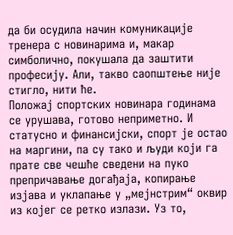да би осудила начин комуникације тренера с новинарима и, макар симболично, покушала да заштити професију. Али, такво саопштење није стигло, нити ће.
Положај спортских новинара годинама се урушава, готово неприметно. И статусно и финансијски, спорт је остао на маргини, па су тако и људи који га прате све чешће сведени на пуко препричавање догађаја, копирање изјава и уклапање у „мејнстрим“ оквир из којег се ретко излази. Уз то,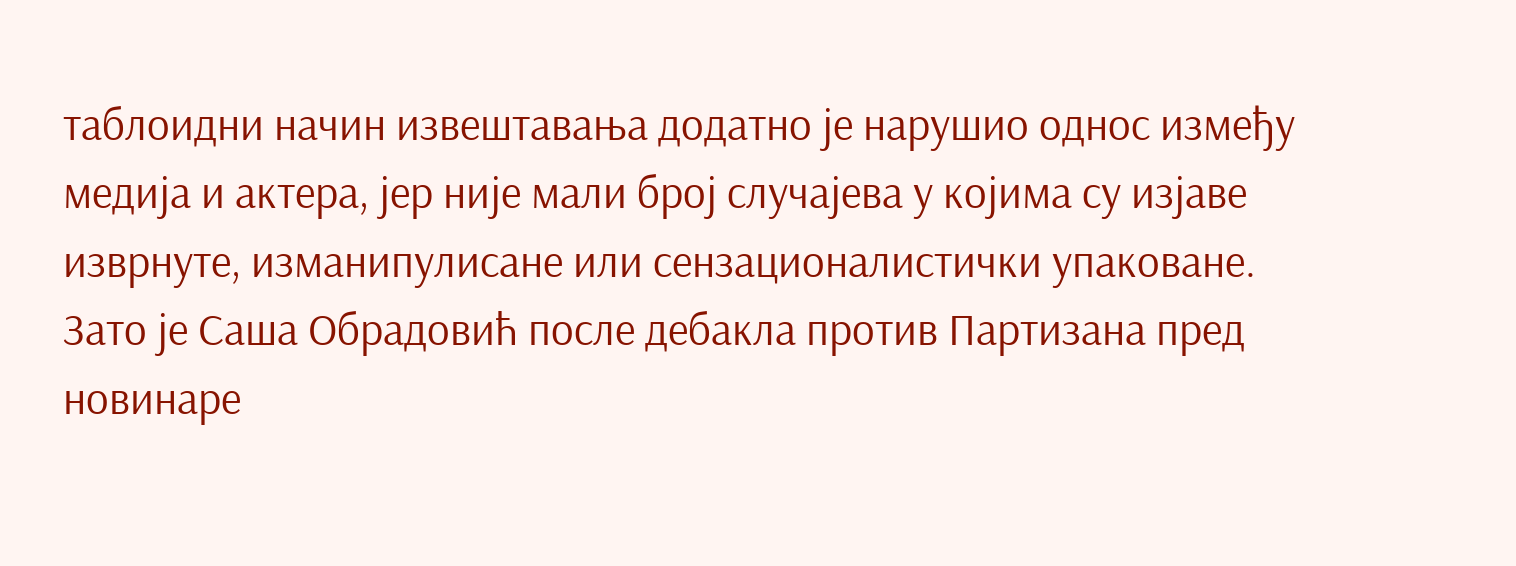таблоидни начин извештавања додатно је нарушио однос између медија и актера, јер није мали број случајева у којима су изјаве изврнуте, изманипулисане или сензационалистички упаковане.
Зато је Саша Обрадовић после дебакла против Партизана пред новинаре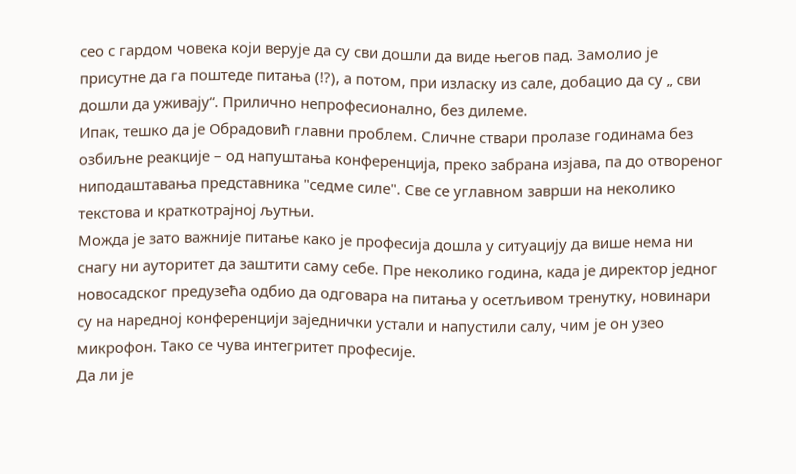сео с гардом човека који верује да су сви дошли да виде његов пад. Замолио је присутне да га поштеде питања (!?), а потом, при изласку из сале, добацио да су „ сви дошли да уживају“. Прилично непрофесионално, без дилеме.
Ипак, тешко да је Обрадовић главни проблем. Сличне ствари пролазе годинама без озбиљне реакције – од напуштања конференција, преко забрана изјава, па до отвореног ниподаштавања представника "седме силе". Све се углавном заврши на неколико текстова и краткотрајној љутњи.
Можда је зато важније питање како је професија дошла у ситуацију да више нема ни снагу ни ауторитет да заштити саму себе. Пре неколико година, када је директор једног новосадског предузећа одбио да одговара на питања у осетљивом тренутку, новинари су на наредној конференцији заједнички устали и напустили салу, чим је он узео микрофон. Тако се чува интегритет професије.
Да ли је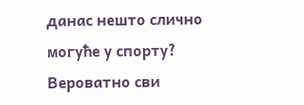данас нешто слично могуће у спорту? Вероватно сви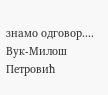знамо одговор....
Вук-Милош Петровић